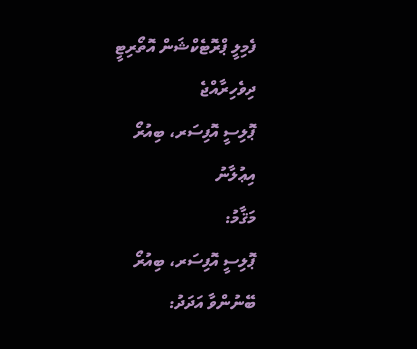ފެމިލީ ޕްރޮޓެކްޝަން އޮތޯރިޓީ
ދިވެހިރާއްޖެ
ޕޮލިސީ އޮފިސަރ، ބިއުރޯ
އިޢުލާނު
މަޤާމު:
ޕޮލިސީ އޮފިސަރ، ބިއުރޯ
ބޭނުންވާ އަދަދު: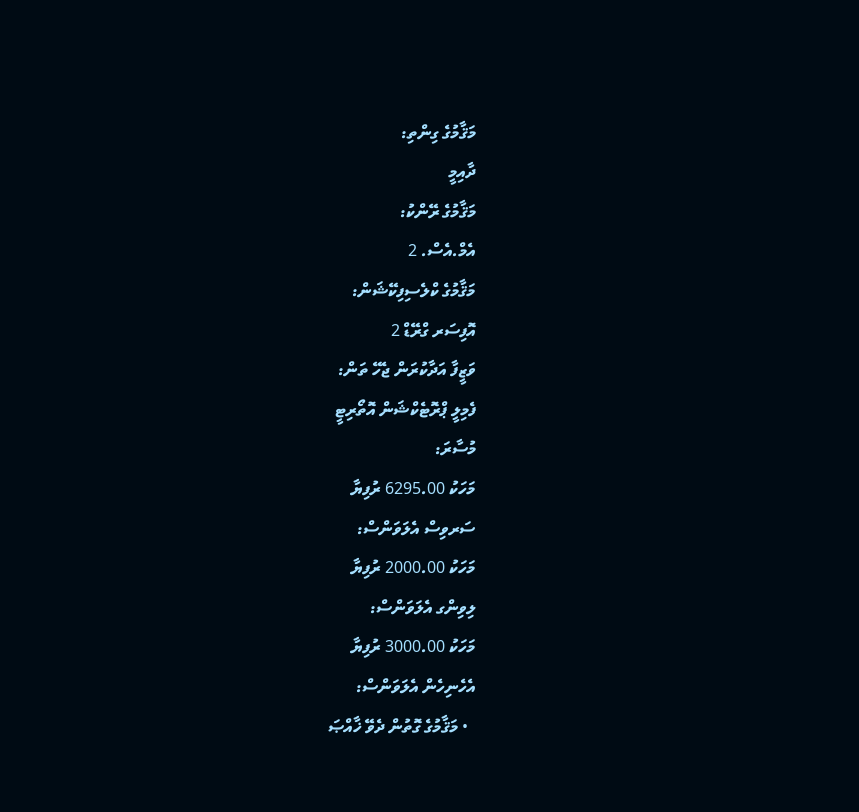މަޤާމުގެ ގިންތި:
ދާއިމީ
މަޤާމުގެ ރޭންކު:
އެމް.އެސް. 2
މަޤާމުގެ ކްލެސިފިކޭޝަން:
އޮފިސަރ ގްރޭޑް 2
ވަޒީފާ އަދާކުރަން ޖެހޭ ތަން:
ފެމިލީ ޕްރޮޓެކްޝަން އޮތޯރިޓީ
މުސާރަ:
މަހަކު 6295.00 ރުފިޔާ
ސަރވިސް އެލަވަންސް:
މަހަކު 2000.00 ރުފިޔާ
ލިވިންގ އެލަވަންސް:
މަހަކު 3000.00 ރުފިޔާ
އެހެނިހެން އެލަވަންސް:
  • މަޤާމުގެ ގޮތުން ދެވޭ ޚާއްޞަ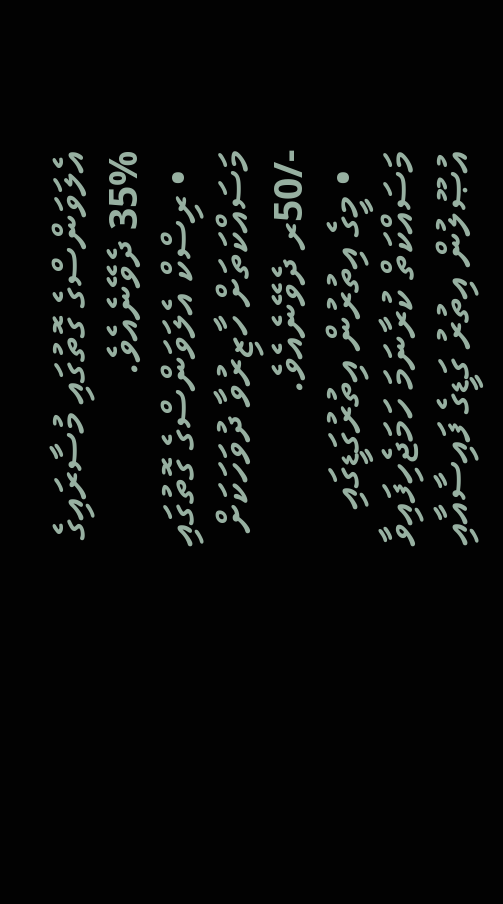އެލަވަންސްގެ ގޮތުގައި މުސާރައިގެ %35 ދެވޭނެއެވެ.
  • ރިސްކް އެލަވަންސްގެ ގޮތުގައި މަސައްކަތަށް ހާޒިރުވާ ދުވަހަކަށް -/50ރ ދެވޭނެއެވެ.
  • މީގެ އިތުރުން އިތުރުގަޑީގައި މަސައްކަތް ކުރާނަމަ ހަމަޖެހިފައިވާ އުޞޫލުން އިތުރު ގަޑީގެ ފައިސާއާއި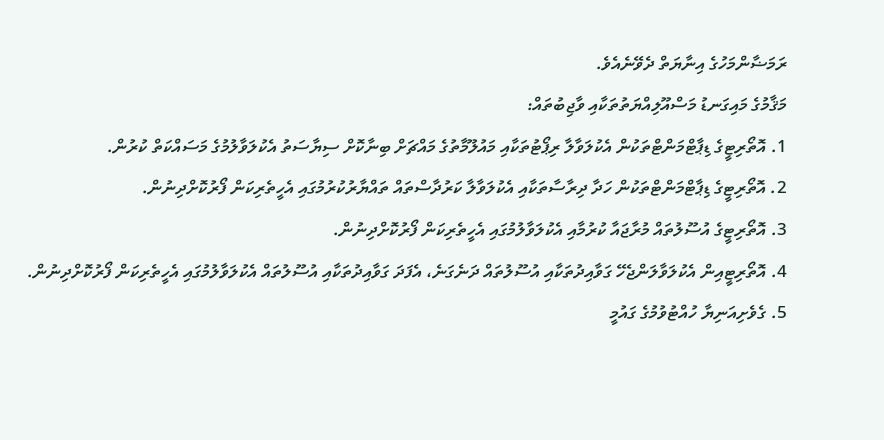ރަމަޟާންމަހުގެ އިނާޔަތް ދެވޭނެއެވެ.
މަޤާމުގެ މައިގަނޑު މަސްއޫލިއްޔަތުތަކާއި ވާޖިބުތައް:
1. އޮތޯރިޓީގެ ޑިޕާޓްމަންޓްތަކުން އެކުލަވާލާ ރިޕޯޓުތަކާއި މައުލޫމާތުގެ މައްޗަށް ބިނާކޮށް ސިޔާސަތު އެކުލަވާލުމުގެ މަސައްކަތް ކުރުން.
2. އޮތޯރިޓީގެ ޑިޕާޓްމަންޓްތަކުން ހަދާ ދިރާސާތަކާއި އެކުލަވާލާ ކަރުދާސްތައް ތައްޔާރުކުރުމުގައި އެހީތެރިކަން ފޯރުކޮށްދިނުން.
3. އޮތޯރިޓީގެ އުސޫލުތައް މުރާޖައާ ކުރުމާއި އެކުލަވާލުމުގައި އެހީތެރިކަން ފޯރުކޮށްދިނުން.
4. އޮތޯރިޓީއިން އެކުލަވާލަންޖެހޭ ގަވާއިދުތަކާއި އުސޫލުތައް ދަނެގަނެ، އެފަދަ ގަވާއިދުތަކާއި އުސޫލުތައް އެކުލަވާލުމުގައި އެހީތެރިކަން ފޯރުކޮށްދިނުން.
5. ގެވެށިއަނިޔާ ހުއްޓުވުމުގެ ގައުމީ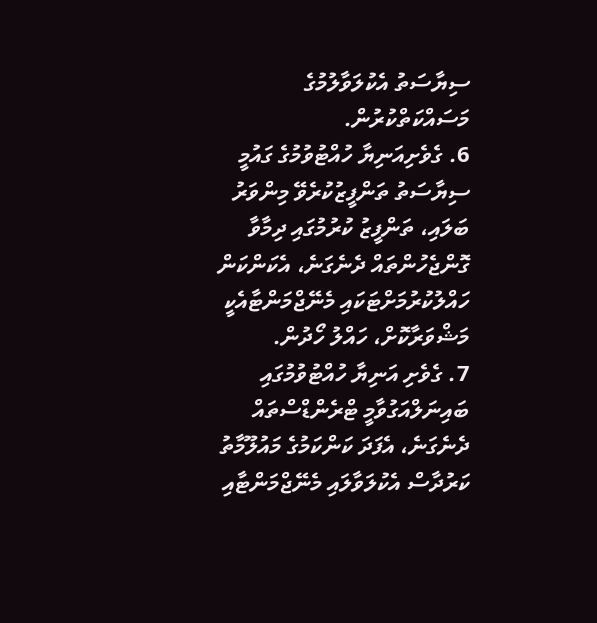ސިޔާސަތު އެކުލަވާލުމުގެ މަސައްކަތްކުރުން.
6. ގެވެށިއަނިޔާ ހުއްޓުވުމުގެ ގައުމީ ސިޔާސަތު ތަންފީޒުކުރެވޭ މިންވަރު ބަލައި، ތަންފީޒު ކުރުމުގައި ދިމާވާ ގޮންޖެހުންތައް ދެނެގަނެ، އެކަންކަން ހައްލުކުރުމަށްޓަކައި މެނޭޖްމަންޓާއެކީ މަޝްވަރާކޮށް، ހައްލު ހޯދުން.
7. ގެވެށި އަނިޔާ ހުއްޓުވުމުގައި ބައިނަލްއަގުވާމީ ޓްރެންޑްސްތައް ދެނެގަނެ، އެފަދަ ކަންކަމުގެ މައުލޫމާތު ކަރުދާސް އެކުލަވާލައި މެނޭޖްމަންޓާއި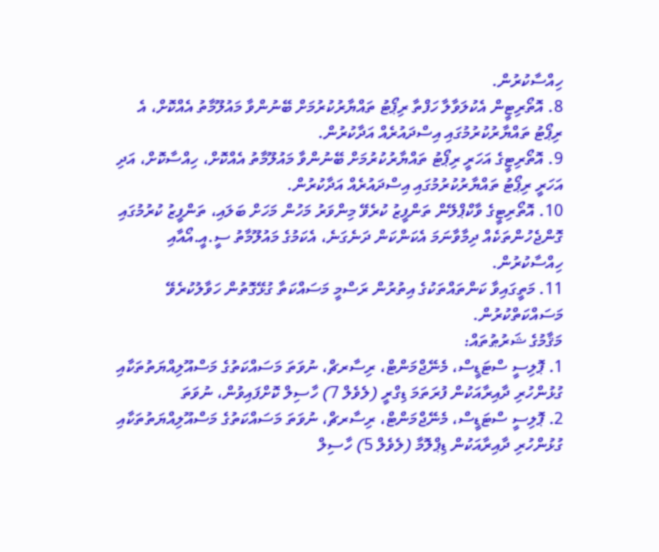ހިއްސާކުރުން.
8. އޮތޯރިޓީން އެކުލަވާލާ ހަފްތާ ރިޕޯޓު ތައްޔާރުކުރުމަށް ބޭނުންވާ މައުލޫމާތު އެއްކޮށް، އެ ރިޕޯޓު ތައްޔާރުކުރުމުގައި އިސްދައުރެއް އަދާކުރުން.
9. އޮތޯރިޓީގެ އަހަރީ ރިޕޯޓު ތައްޔާރުކުރުމަށް ބޭނުންވާ މައުލޫމާތު އެއްކޮށް، ހިއްސާކޮށް، އަދި އަހަރީ ރިޕޯޓު ތައްޔާރުކުރުމުގައި އިސްދައުރެއް އަދާކުރުން.
10. އޮތޯރިޓީގެ ވާކްޕްލޭން ތަންފީޒު ކުރެވޭ މިންވަރު މަހުން މަހަށް ބަލައި، ތަންފީޒު ކުރުމުގައި ގޮންޖެހުންތަކެއް ދިމާވާނަމަ އެކަންކަން ދަނެގަނެ، އެކަމުގެ މައުލޫމާތު ސީ.އީ.އޯއާއި ހިއްސާކުރުން.
11. މަތީގައިވާ ކަންތައްތަކުގެ އިތުރުން ރަސްމީ މަސައްކަތާ ގުޅޭގޮތުން ހަވާލުކުރެވޭ މަސައްކަތްކުރުން.
މަޤާމުގެ ޝަރުޠުތައް:
1. ޕޮލިސީ ސްޓަޑީސް، މެނޭޖްމަންޓް، ރިސާރޗް، ނުވަތަ މަސައްކަތުގެ މަސްއޫލިއްޔަތުތަކާއި ގުޅުންހުރި ދާއިރާއަކުން ފުރަތަމަ ޑިގްރީ (ލެވެލް 7) ހާސިލް ކޮށްފައިވުން، ނުވަތަ
2. ޕޮލިސީ ސްޓަޑީސް، މެނޭޖްމަންޓް، ރިސާރޗް، ނުވަތަ މަސައްކަތުގެ މަސްއޫލިއްޔަތުތަކާއި ގުޅުންހުރި ދާއިރާއަކުން ޑިޕްލޮމާ (ލެވެލް 5) ހާސިލް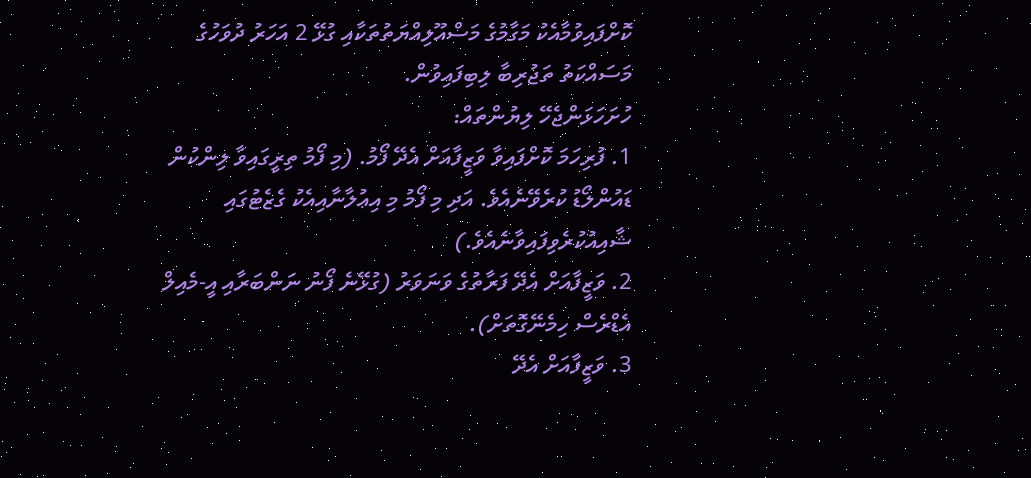ކޮށްފައިވުމާއެކު މަގާމުގެ މަސްއޫލިއްޔަތުތަކާއި ގުޅޭ 2 އަހަރު ދުވަހުގެ މަސައްކަތު ތަޖުރިބާ ލިބިފައިވުން.
ހުށަހަޅަންޖެހޭ ލިޔުންތައް:
1. ފުރިހަމަ ކޮށްފައިވާ ވަޒީފާއަށް އެދޭ ފޯމު. (މި ފޯމު ތިރީގައިވާ ލިންކުން ޑައުންލޯޑު ކުރެވޭނެއެވެ. އަދި މި ފޯމު މި އިޢުލާނާއިއެކު ގެޒެޓުގައި ޝާއިއުކުރެވިފައިވާނެއެވެ.)
2. ވަޒީފާއަށް އެދޭ ފަރާތުގެ ވަނަވަރު (ގުޅޭނެ ފޯނު ނަންބަރާއި އީ-މެއިލް އެޑްރެސް ހިމެނޭގޮތަށް).
3. ވަޒީފާއަށް އެދޭ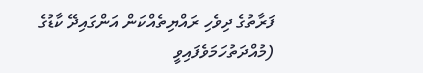ފަރާތުގެ ދިވެހި ރައްޔިތެއްކަން އަންގައިދޭ ކާޑުގެ (މުއްދަތުހަމަވެފައިވީ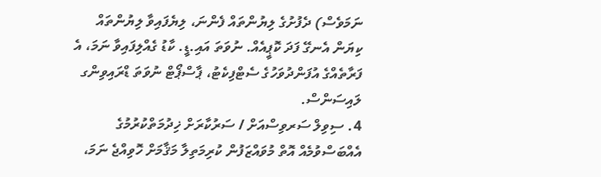ނަމަވެސް) ދެފުށުގެ ލިޔުންތައް ފެންނަ، ލިޔެފައިވާ ލިޔުންތައް ކިޔަން އެނގޭ ފަދަ ކޮޕީއެއް. ނުވަތަ އައި.ޑީ. ކާޑު ގެއްލިފައިވާ ނަމަ، އެ ފަރާތެއްގެ އުފަންދުވަހުގެ ސެޓްފިކެޓު، ޕާސްޕޯޓް ނުވަތަ ޑްރައިވިންގ ލައިސަންސް.
4. ސިވިލް ސަރވިސްއަށް / ސަރުކާރަށް ޚިދުމަތްކުރުމުގެ އެއްބަސްވުމެއް އޮތް މުވައްޒަފުން ކުރިމަތިލާ މަޤާމަށް ހޮވިއްޖެ ނަމަ،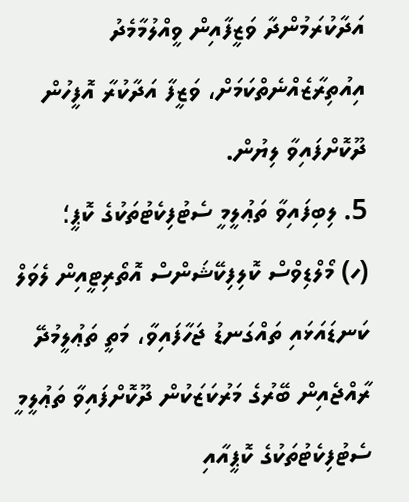އަދާކުރަމުންދާ ވަޒީފާއިން ވީއްލުމާމެދު އިއުތިރާޒެއްނެތްކަމަށް، ވަޒީފާ އަދާކުރާ އޮފީހުން ދޫކޮށްފައިވާ ލިޔުން.
5. ލިބިފައިވާ ތަޢުލީމީ ސެޓުފިކެޓުތަކުގެ ކޮޕީ؛
(ހ) މޯލްޑިވްސް ކޮލިފިކޭޝަންސް އޮތޯރިޓީއިން ލެވަލް ކަނޑައަޅައި ތައްގަނޑު ޖަހާފައިވާ، މަތީ ތަޢުލީމުދޭ ރާއްޖެއިން ބޭރުގެ މަރުކަޒަކުން ދޫކޮށްފައިވާ ތަޢުލީމީ ސެޓުފިކެޓުތަކުގެ ކޮޕީއާއި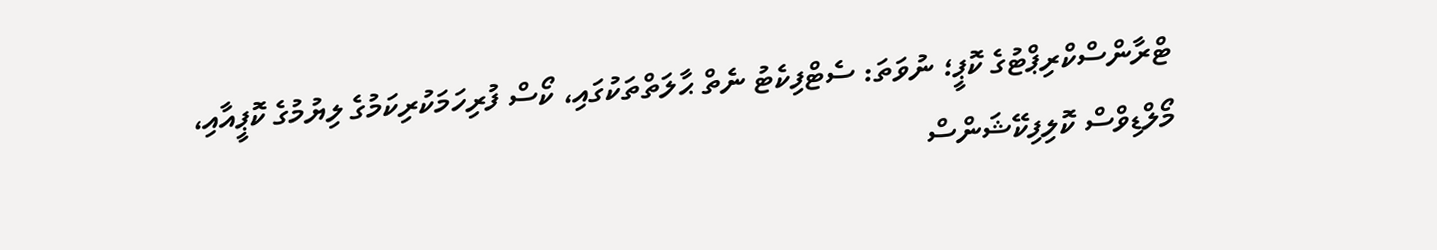ޓްރާންސްކްރިޕްޓުގެ ކޮޕީ؛ ނުވަތަ: ސެޓްފިކެޓު ނެތް ޙާލަތްތަކުގައި، ކޯސް ފުރިހަމަކުރިކަމުގެ ލިޔުމުގެ ކޮޕީއާއި، މޯލްޑިވްސް ކޮލިފިކޭޝަންސް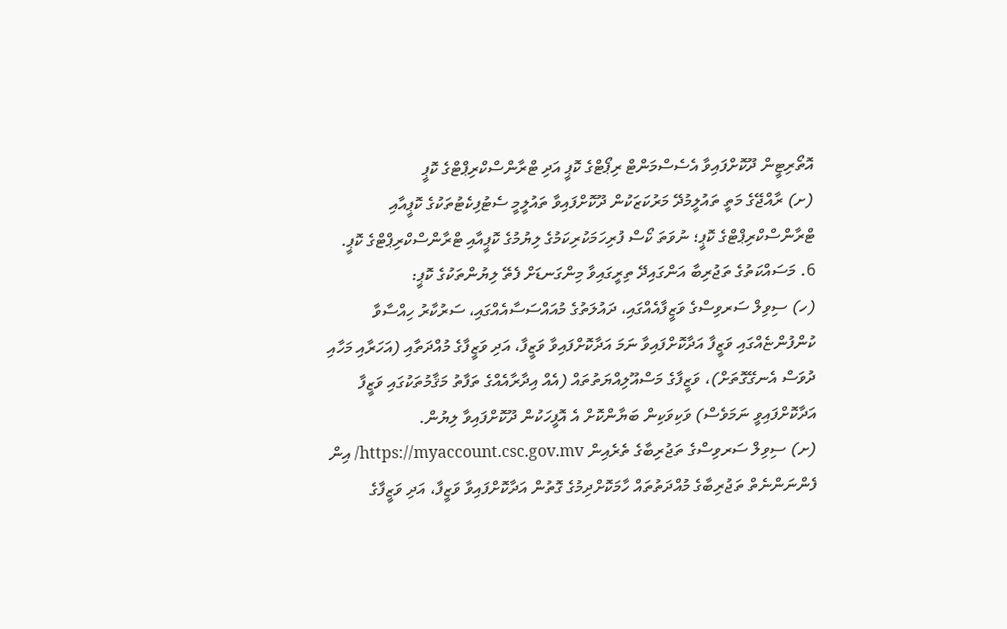އޮތޯރިޓީން ދޫކޮށްފައިވާ އެސެސްމަންޓް ރިޕޯޓްގެ ކޮޕީ އަދި ޓްރާންސްކްރިޕްޓްގެ ކޮޕީ
(ށ) ރާއްޖޭގެ މަތީ ތައުލީމުދޭ މަރުކަޒަކުން ދޫކޮށްފައިވާ ތައުލީމީ ސެޓުފިކެޓުތަކުގެ ކޮޕީއާއި ޓްރާންސްކްރިޕްޓްގެ ކޮޕީ؛ ނުވަތަ ކޯސް ފުރިހަމަކުރިކަމުގެ ލިޔުމުގެ ކޮޕީއާއި ޓްރާންސްކްރިޕްޓްގެ ކޮޕީ.
6. މަސައްކަތުގެ ތަޖުރިބާ އަންގައިދޭ ތިރީގައިވާ މިންގަނޑަށް ފެތޭ ލިޔުންތަކުގެ ކޮޕީ:
(ހ) ސިވިލް ސަރވިސްގެ ވަޒީފާއެއްގައި، ދައުލަތުގެ މުއައްސަސާއެއްގައި، ސަރުކާރު ހިއްސާވާ ކުންފުންޏެއްގައި ވަޒީފާ އަދާކޮށްފައިވާ ނަމަ އަދާކޮށްފައިވާ ވަޒީފާ، އަދި ވަޒީފާގެ މުއްދަތާއި (އަހަރާއި މަހާއި ދުވަސް އެނގޭގޮތަށް)، ވަޒީފާގެ މަސްއޫލިއްޔަތުތައް (އެއް އިދާރާއެއްގެ ތަފާތު މަޤާމުތަކުގައި ވަޒީފާ އަދާކޮށްފައިވީ ނަމަވެސް) ވަކިވަކިން ބަޔާންކޮށް އެ އޮފީހަކުން ދޫކޮށްފައިވާ ލިޔުން.
(ށ) ސިވިލް ސަރވިސްގެ ތަޖުރިބާގެ ތެރެއިން https://myaccount.csc.gov.mv/ އިން ފެންނަންނެތް ތަޖުރިބާގެ މުއްދަތުތައް ހާމަކޮށްދިމުގެ ގޮތުން އަދާކޮށްފައިވާ ވަޒީފާ، އަދި ވަޒީފާގެ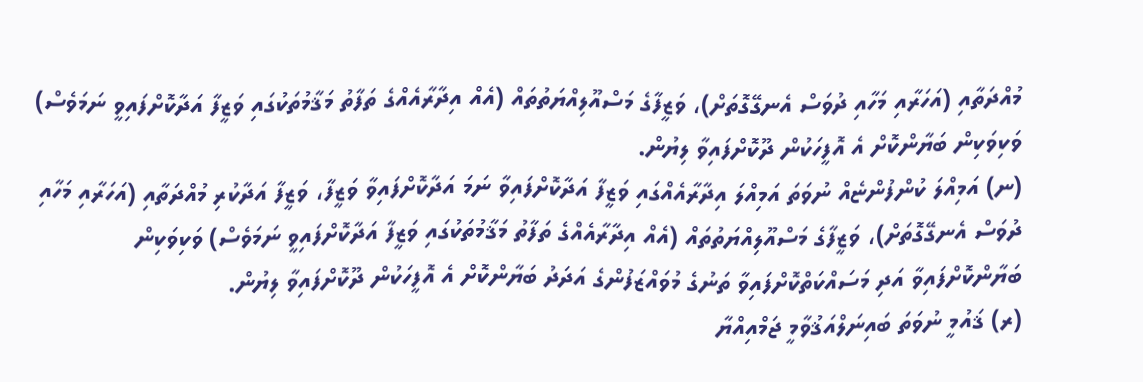މުއްދަތާއި (އަހަރާއި މަހާއި ދުވަސް އެނގޭގޮތަށް)، ވަޒީފާގެ މަސްއޫލިއްޔަތުތައް (އެއް އިދާރާއެއްގެ ތަފާތު މަޤާމުތަކުގައި ވަޒީފާ އަދާކޮށްފައިވީ ނަމަވެސް) ވަކިވަކިން ބަޔާންކޮށް އެ އޮފީހަކުން ދޫކޮށްފައިވާ ލިޔުން.
(ނ) އަމިއްލަ ކުންފުންޏެއް ނުވަތަ އަމިއްލަ އިދާރާއެއްގައި ވަޒީފާ އަދާކޮށްފައިވާ ނަމަ އަދާކޮށްފައިވާ ވަޒީފާ، ވަޒީފާ އަދާކުރި މުއްދަތާއި (އަހަރާއި މަހާއި ދުވަސް އެނގޭގޮތަށް)، ވަޒީފާގެ މަސްއޫލިއްޔަތުތައް (އެއް އިދާރާއެއްގެ ތަފާތު މަޤާމުތަކުގައި ވަޒީފާ އަދާކޮށްފައިވީ ނަމަވެސް) ވަކިވަކިން ބަޔާންކޮށްފައިވާ އަދި މަސައްކަތްކޮށްފައިވާ ތަނުގެ މުވައްޒަފުންގެ އަދަދު ބަޔާންކޮށް އެ އޮފީހަކުން ދޫކޮށްފައިވާ ލިޔުން.
(ރ) ޤައުމީ ނުވަތަ ބައިނަލްއަޤުވާމީ ޖަމްއިއްޔާ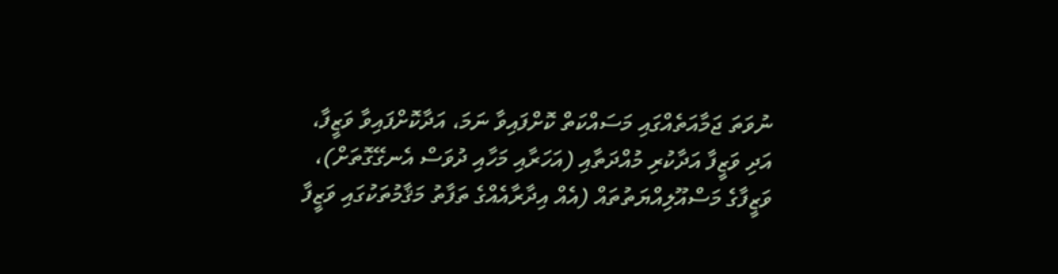ނުވަތަ ޖަމާއަތެއްގައި މަސައްކަތް ކޮށްފައިވާ ނަމަ، އަދާކޮށްފައިވާ ވަޒީފާ، އަދި ވަޒީފާ އަދާކުރި މުއްދަތާއި (އަހަރާއި މަހާއި ދުވަސް އެނގޭގޮތަށް)، ވަޒީފާގެ މަސްއޫލިއްޔަތުތައް (އެއް އިދާރާއެއްގެ ތަފާތު މަޤާމުތަކުގައި ވަޒީފާ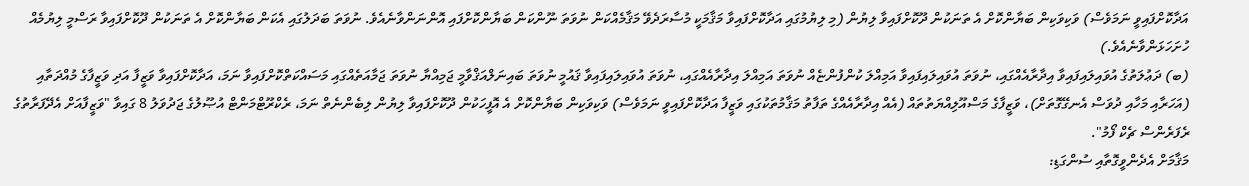އަދާކޮށްފައިވީ ނަމަވެސް) ވަކިވަކިން ބަޔާންކޮށް އެ ތަނަކުން ދޫކޮށްފައިވާ ލިޔުން (މި ލިޔުމުގައި އަދާކޮށްފައިވާ މަޤާމަކީ މުސާރަދެވޭ މަޤާމެއްކަން ނުވަތަ ނޫންކަން ބަޔާންކޮށްފައި އޮންނަންވާނެއެވެ. ނުވަތަ ބަދަލުގައި އެކަން ބަޔާންކޮށް އެ ތަނަކުން ދޫކޮށްފައިވާ ރަސްމީ ލިޔުމެއް ހުށަހަޅަންވާނެއެވެ.)
(ބ) ދަޢުލަތުގެ އުވައިލައިފައިވާ އިދާރާއެއްގައި، ނުވަތަ އުވައިލައިފައިވާ އަމިއްލަ ކުންފުންޏެއް ނުވަތަ އަމިއްލަ އިދާރާއެއްގައި، ނުވަތަ އުވައިލައިފައިވާ ޤައުމީ ނުވަތަ ބައިނަލްއަޤްވާމީ ޖަމިއްޔާ ނުވަތަ ޖަމާއަތެއްގައި މަސައްކަތްކޮށްފައިވާ ނަމަ، އަދާކޮށްފައިވާ ވަޒީފާ އަދި ވަޒީފާގެ މުއްދަތާއި (އަހަރާއި މަހާއި ދުވަސް އެނގޭގޮތަށް)، ވަޒީފާގެ މަސްއޫލިއްޔަތުތައް (އެއް އިދާރާއެއްގެ ތަފާތު މަޤާމުތަކުގައި ވަޒީފާ އަދާކޮށްފައިވީ ނަމަވެސް) ވަކިވަކިން ބަޔާންކޮށް އެ އޮފީހަކުން ދޫކޮށްފައިވާ ލިޔުން ލިބެންނެތް ނަމަ، ރެކްރޫޓްމަންޓް އުޞޫލުގެ ޖަދުވަލު 8 ގައިވާ "ވަޒީފާއަށް އެދޭފަރާތުގެ ރެފަރެންސް ޗެކް ފޯމު".
މަޤާމަށް އެދެންވީގޮތާއި ސުންގަޑި: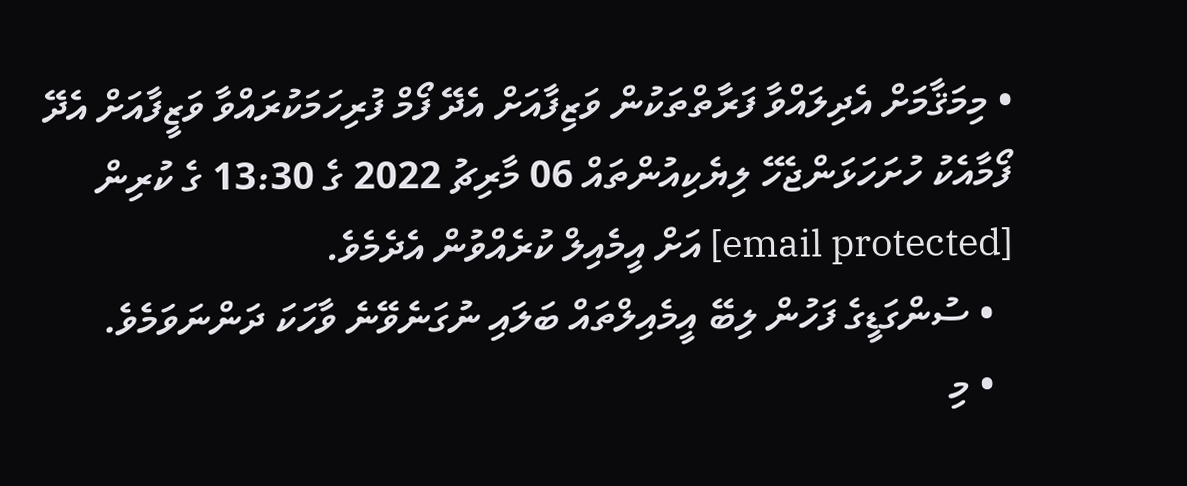• މިމަޤާމަށް އެދިލައްވާ ފަރާތްތަކުން ވަޒިފާއަށް އެދޭ ފޯމް ފުރިހަމަކުރައްވާ ވަޒީފާއަށް އެދޭ ފޯމާއެކު ހުށަހަޅަންޖެހޭ ލިޔެކިއުންތައް 06 މާރިޗު 2022 ގެ 13:30 ގެ ކުރިން [email protected] އަށް އީމެއިލް ކުރެއްވުން އެދެމެވެ.
  • ސުންގަޑީގެ ފަހުން ލިބޭ އީމެއިލްތައް ބަލައި ނުގަނެވޭނެ ވާހަކަ ދަންނަވަމެވެ.
  • މި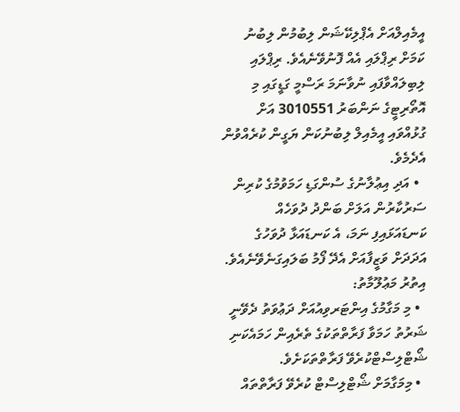އީމެއިލްއަށް އެޕްލިކޭޝަން ލިބުމުން ލިބުނު ކަމަށް ރިޕްލައި އެއް ފޮނުވޭނެއެވެ. ރިޕްލައި ލިބިލައްވާފައި ނުވާނަމަ ރަސްމީ ގަޑީގައި މި އޮތޯރިޓީގެ ނަންބަރު 3010551 އަށް ގުޅުއްވައި އީމެއިލް ލިބުނުކަން ޔަގީން ކުރެއްވުން އެދެމެވެ.
  • އަދި އިޢުލާނުގެ ސުންގަޑި ހަމަވުމުގެ ކުރިން ސަރުކާރުން އަލަށް ބަންދު ދުވަހެއް ކަނޑައަޅައިފި ނަމަ، އެ ކަނޑައަޅާ ދުވަހުގެ އަދަދަށް ވަޒީފާއަށް އެދޭ ފޯމު ބަލައިގަނެވޭނެއެވެ.
އިތުރު މަޢުލޫމާތު:
  • މި މަގާމުގެ އިންޓަރވިއުއަށް ދަޢުވަތު ދެވޭނީ ޝަރުތު ހަމަވާ ފަރާތްތަކުގެ ތެރެއިން ހަމައެކަނި ޝޯޓްލިސްޓްކުރެވޭ ފަރާތްތަކަށެވެ.
  • މިމަގާމަށް ޝޯޓްލިސްޓް ކުރެވޭ ފަރާތްތައް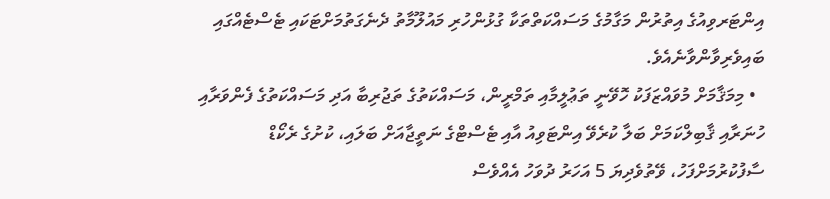އިންޓަރވިއުގެ އިތުރުން މަގާމުގެ މަސައްކަތްތަކާ ގުޅުންހުރި މައުލޫމާތު ދެނެގަތުމަށްޓަކައި ޓެސްޓެއްގައި ބައިވެރިވާންވާނެއެވެ.
  • މިމަޤާމަށް މުވައްޒަފަކު ހޮވޭނީ ތަޢުލީމާއި ތަމްރީން، މަސައްކަތުގެ ތަޖުރިބާ އަދި މަސައްކަތުގެ ފެންވަރާއި ހުނަރާއި ޤާބިލްކަމަށް ބަލާ ކުރެވޭ އިންޓަވިއު އާއި ޓެސްޓްގެ ނަތީޖާއަށް ބަލައި، ކުށުގެ ރެކޯޑް ސާފުކުރުމަށްފަހު، ވޭތުވެދިޔަ 5 އަހަރު ދުވަހު އެއްވެސް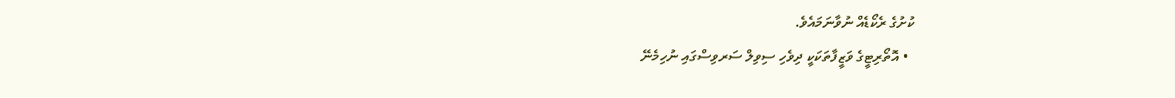ކުށުގެ ރެކޯޑެއް ނުވާނަމައެވެ.
  • އޮތޯރިޓީގެ ވަޒީފާތަކަކީ ދިވެހި ސިވިލް ސަރވިސްގައި ނުހިމެނޭ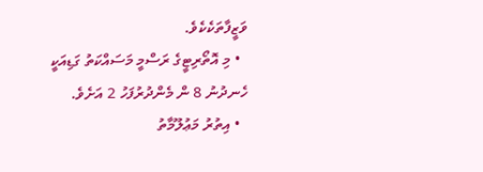ވަޒީފާތަކެކެވެ.
  • މި އޮތޯރިޓީގެ ރަސްމީ މަސައްކަތު ގަޑިއަކީ ހެނދުނު 8 ން މެންދުރުފަހު 2 އަށެވެ.
  • އިތުރު މަޢުލޫމާތު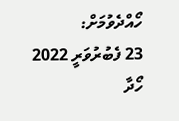ހޯއްދެވުމަށް:
23 ފެބުރުވަރީ 2022
ހޯދާ